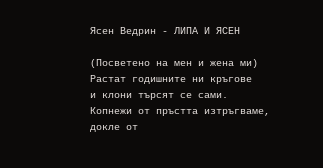Ясен Ведрин - ЛИПА И ЯСЕН

(Посветено на мен и жена ми)
Растат годишните ни кръгове
и клони търсят се сами.
Копнежи от пръстта изтръгваме,
докле от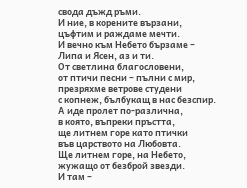свода дъжд ръми.
И ние, в корените вързани,
цъфтим и раждаме мечти.
И вечно към Небето бързаме –
Липа и Ясен, аз и ти.
От светлина благословени,
от птичи песни – пълни с мир,
презряхме ветрове студени
с копнеж, бълбукащ в нас безспир.
А иде пролет по-различна,
в която, въпреки пръстта,
ще литнем горе като птички
във царството на Любовта.
Ще литнем горе, на Небето,
жужащо от безброй звезди.
И там –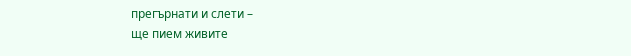прегърнати и слети –
ще пием живите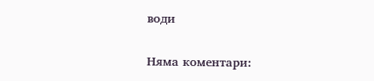води

Няма коментари: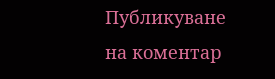Публикуване на коментар